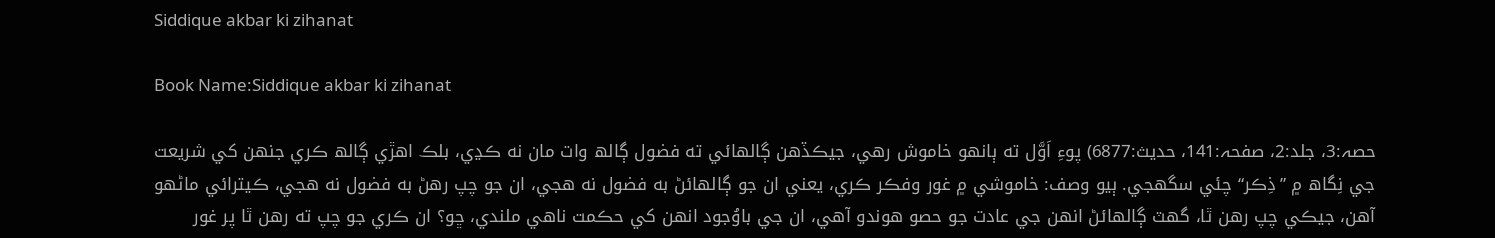Siddique akbar ki zihanat

Book Name:Siddique akbar ki zihanat

حصہ:3، جلد:2، صفحہ:141، حدیث:6877) پوءِ اَوَّل ته ٻانهو خاموش رهي، جيڪڏهن ڳالھائي ته فضول ڳالھ وات مان نه ڪڍي، بلڪ اهڙي ڳالھ ڪري جنهن کي شريعت جي نِگاھ ۾ ”ذِڪر“ چئي سگھجي. ٻيو وصف: خاموشي ۾ غور وفڪر ڪري، يعني ان جو ڳالهائڻ به فضول نه هجي، ان جو چپ رهڻ به فضول نه هجي، ڪيترائي ماڻهو آهن، جيڪي چپ رهن ٿا، گھٽ ڳالهائڻ انهن جي عادت جو حصو هوندو آهي، ان جي باوُجود انهن کي حڪمت ناهي ملندي، ڇو؟ ان ڪري جو چپ ته رهن ٿا پر غور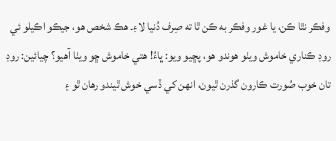وفڪر نٿا ڪن، يا غور وفڪر به ڪن ٿا ته صِرف دُنيا لاءِ۔ هڪ شخص هو، جيڪو اڪيلو ئي روڊ ڪناري خاموش ويٺو هوندو هو، پڇيو ويو: ڀاءُ! هتي خاموش ڇو ويٺا آهيو؟ چيائين: روڊ تان خوب صُورت ڪارون گذرن ٿيون، انهن کي ڏسي خوش ٿيندو رهان ٿو ۽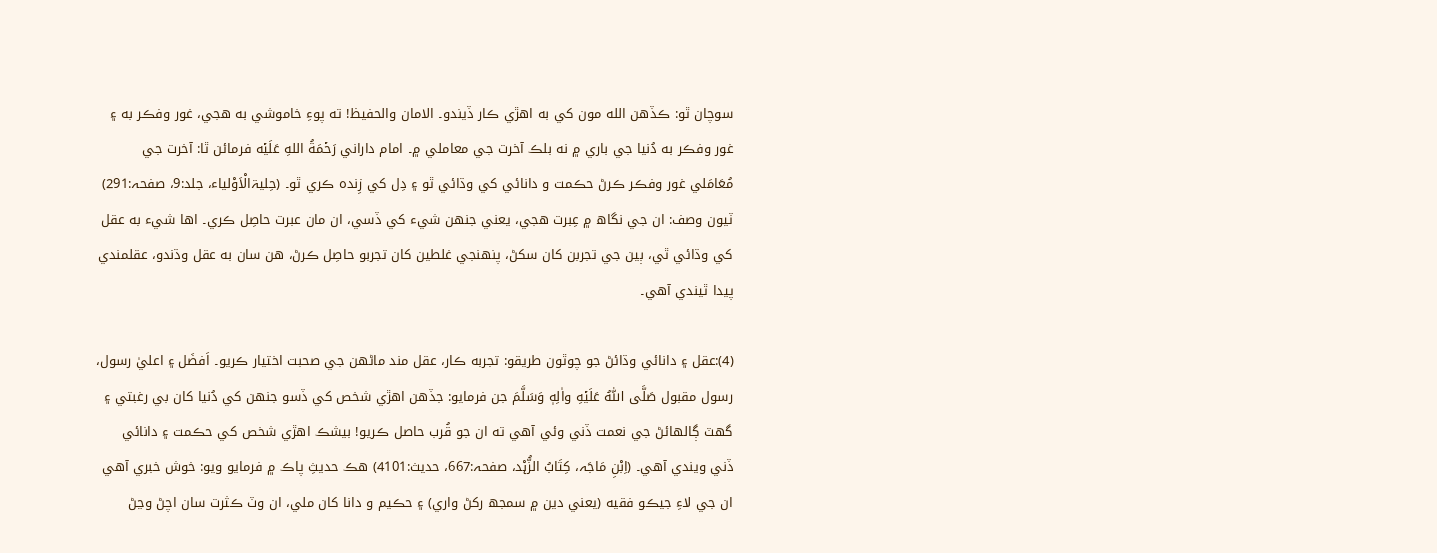سوچان ٿو: ڪڏهن الله مون کي به اهڙي ڪار ڏيندو۔ الامان والحفيظ! ته پوءِ خاموشي به هجي، غور وفڪر به ۽ غور وفڪر به دُنيا جي باري ۾ نه بلڪ آخرت جي معاملي ۾۔ امام داراني رَحۡمَةُ اللهِ عَلَيۡه فرمائن ٿا: آخرت جي مُعَامَلي غور وفڪر ڪرڻ حڪمت و دانائي کي وڌائي ٿو ۽ دِل کي زِنده ڪري ٿو۔ (حِلیۃالْاَوْلیاء، جلد:9، صفحہ:291) ٽيون وصف: ان جي نگاھ ۾ عِبرت هجي، يعني جنهن شيء کي ڏسي، ان مان عبرت حاصِل ڪري۔ اها شيء به عقل کي وڌائي ٿي، ٻين جي تجربن کان سکڻ، پنهنجي غلطين کان تجربو حاصِل ڪرڻ، هن سان به عقل وڌندو، عقلمندي پيدا ٿيندي آهي۔

(4):عقل ۽ دانائي وڌائڻ جو چوٿون طريقو: تجربه ڪار، عقل مند ماڻهن جي صحبت اختيار ڪريو۔ اَفضَل ۽ اعليٰ رسول، رسول مقبول صَلَّى اللّٰهُ عَلَيۡهِ واٰلِهٖ وَسَلَّمَ جن فرمايو: جڏهن اهڙي شخص کي ڏسو جنهن کي دُنيا کان بي رغبتي ۽ گھٽ ڳالهائڻ جي نعمت ڏني وئي آهي ته ان جو قُرب حاصل ڪريو! بيشڪ اهڙي شخص کي حڪمت ۽ دانائي ڏني ويندي آهي۔ (اِبْنِ مَاجَہ، کِتَابُ الزُّہْد، صفحہ:667، حدیث:4101) هڪ حديثِ پاڪ ۾ فرمايو ويو: خوش خبري آهي ان جي لاءِ جيڪو فقيه (يعني دين ۾ سمجھ رکڻ واري) ۽ حڪيم و دانا کان ملي، ان وٽ ڪثرت سان اچڻ وڃڻ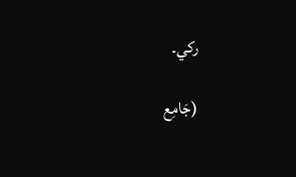رکي۔

 (جَامِع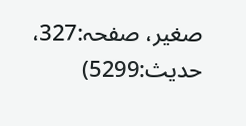صغیر، صفحہ:327، حدیث:5299)